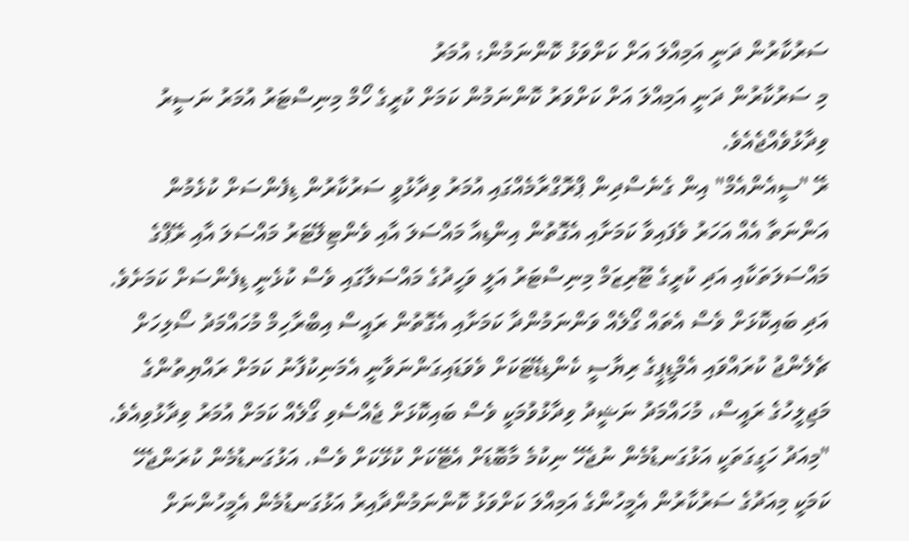ސަރުކާރުން ދަނީ އަމިއްލަ އަށް ކަށްވަޅު ކޮންނަމުން: އުމަރު
މި ސަރުކާރުން ދަނީ އަމިއްލަ އަށް ކަށްވަރު ކޮންނަމުން ކަމަށް ކުރީގެ ހޯމް މިނިސްޓަރު އުމަރު ނަސީރު ވިދާޅުވެއްޖެއެވެ.
ރޭ "ސީއެންއެމް" އިން ގެނެސްދިން ޕްރޮގްރާމެއްގައި އުމަރު ވިދާޅުވީ ސަރުކާރުން ޑިފެންސަށް ކުޅެމުން އަންނަތާ އެއް އަހަރު ވެފައިވާ ކަމަށާއި އެގޮތުން އިންޑިއާ މައްސަލަ އާއި ވެންޓިލޭޓަރު މައްސަލަ އާއި ރޭޕްގެ މައްސަލަތަކާއި އަދި ކުރީގެ ޓޫރިޒަމް މިނިސްޓަރު އަލީ ވަހީދުގެ މައްސަލާގައި ވެސް ކުޅެނީ ޑިފެންސަށް ކަމަށެވެ.
އަދި ބައިކޮޅަށް ވެސް އެތައް ގޯލެއް ވަންނަމުންދާ ކަމަށާއި އެގޮތުން ރައީސް އިބްރާހިމް މުހައްމަދު ސޯލިހަށް ޗެލެންޖު ކުރައްވައި އެމްޑީޕީގެ ރިޔާސީ ކެންޑިޑޭޓަކަށް ވެވަޑައިގަންނަވާނީ އެމަނިކުފާނު ކަމަށް ރައްޔިތުންގެ މަޖިލީހުގެ ރައީސް، މުހައްމަދު ނަޝީދު ވިދާޅުވުމަކީ ވެސް ބައިކޮޅަށް ޖެއްސެވި ގޯލެއް ކަމަށް އުމަރު ވިދާޅުވިއެވެ.
"މިއަދު ހަގީގަތަކީ އަޅުގަނޑުމެން ނުޖެހޭ ނިކުމެ މާބޮޑަށް އެޓޭކަށް ކުޅޭކަށް ވެސް. އަޅުގަނޑުމެން ކުރަންޖެހޭ ކަމަކީ މިއަދުގެ ސަރުކާރުން އެމީހުންގެ އަމިއްލަ ކަށްވަޅު ކޮންނަމުންދާއިރު އަޅުގަނޑުމެން އެމީހުންނަށް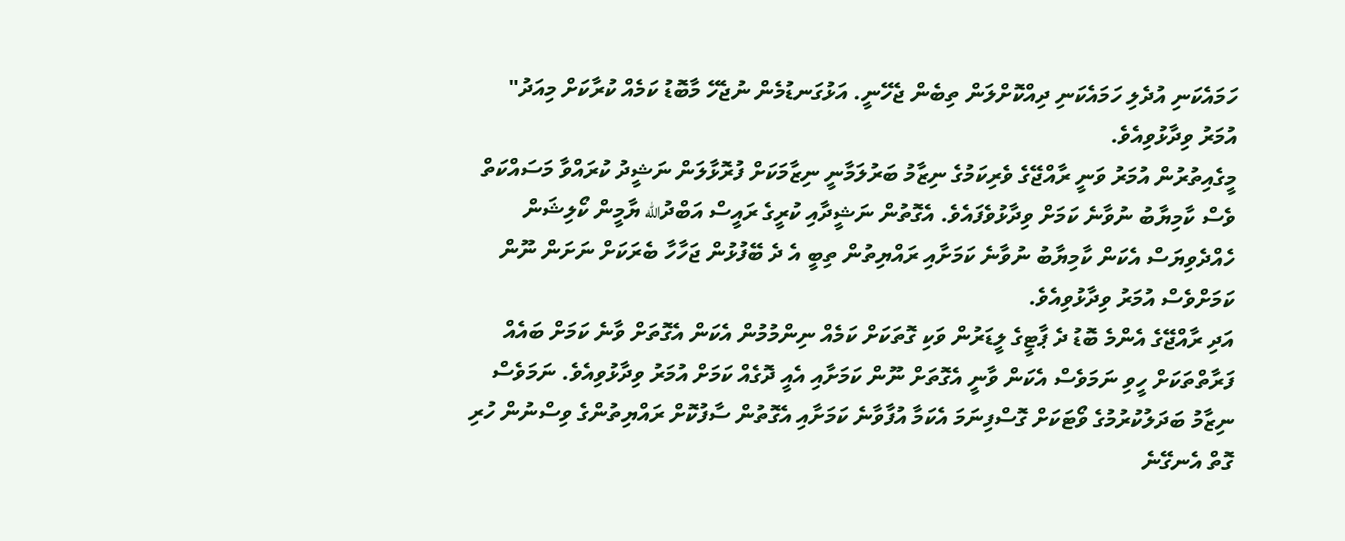ހަމައެކަނި އުދެލި ހަމައެކަނި ދިއްކޮށްލަން ތިބެން ޖެހޭނީ. އަޅުގަނޑުމެން ނުޖެހޭ މާބޮޑު ކަމެއް ކުރާކަށް މިއަދު" އުމަރު ވިދާޅުވިއެވެ.
މީގެއިތުރުން އުމަރު ވަނީ ރާއްޖޭގެ ވެރިކަމުގެ ނިޒާމު ބަރުލަމާނީ ނިޒާމަކަށް ފުރޮޅާލަން ނަޝީދު ކުރައްވާ މަސައްކަތް ވެސް ކާމިޔާބު ނުވާނެ ކަމަށް ވިދާޅުވެފައެވެ. އެގޮތުން ނަޝީދާއި ކުރީގެ ރައީސް އަބްދުالله ޔާމީން ކޯލިޝަން ހެއްދެވިޔަސް އެކަން ކާމިޔާބު ނުވާނެ ކަމަށާއި ރައްޔިތުން ތިބީ އެ ދެ ބޭފުޅުން ޖަހާހާ ބެރަކަށް ނަށަން ނޫން ކަމަށްވެސް އުމަރު ވިދާޅުވިއެވެ.
އަދި ރާއްޖޭގެ އެންމެ ބޮޑު ދެ ޕާޓީގެ ލީޑަރުން ވަކި ގޮތަކަށް ކަމެއް ނިންމުމުން އެކަން އެގޮތަށް ވާނެ ކަމަށް ބައެއް ފަރާތްތަކަށް ހީވި ނަމަވެސް އެކަން ވާނީ އެގޮތަށް ނޫން ކަމަށާއި އެއީ ދޮގެއް ކަމަށް އުމަރު ވިދާޅުވިއެވެ. ނަމަވެސް ނިޒާމު ބަދަލުކުރުމުގެ ވޯޓަކަށް ގޮސްފިނަމަ އެކަމާ އުފާވާނެ ކަމަށާއި އެގޮތުން ސާފުކޮށް ރައްޔިތުންގެ ވިސްނުން ހުރި ގޮތް އެނގޭނެ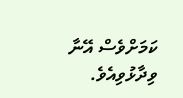ކަމަށްވެސް އޭނާ ވިދާޅުވިއެވެ.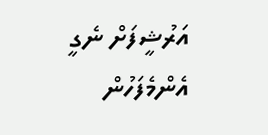އަރުޝީފަށް ނެގީ
އެންމެފަހުން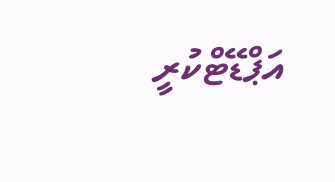އަޕްޑޭޓްކުރީ